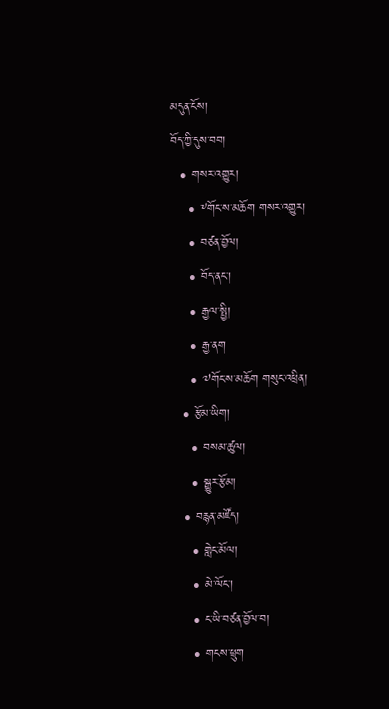མདུན་ངོས།
བོད་ཀྱི་དུས་བབ།
  • གསར་འགྱུར།
    • ༸གོང་ས་མཆོག གསར་འགྱུར།
    • བཙན་བྱོལ།
    • བོད་ནང་།
    • རྒྱལ་སྤྱི།
    • རྒྱ་ནག
    • ༧གོང་ས་མཆོག གསུང་འཕྲིན།
  • རྩོམ་ཡིག།
    • བསམ་ཚུལ།
    • སྒྱུར་རྩོམ།
  • བརྙན་མཛོད།
    • གླེང་མོལ།
    • མེ་ལོང་།
    • ང་ཡི་བཙན་བྱོལ་བ།
    • གངས་ཕྲུག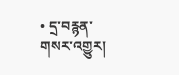• དྲ་བརྙན་གསར་འགྱུར།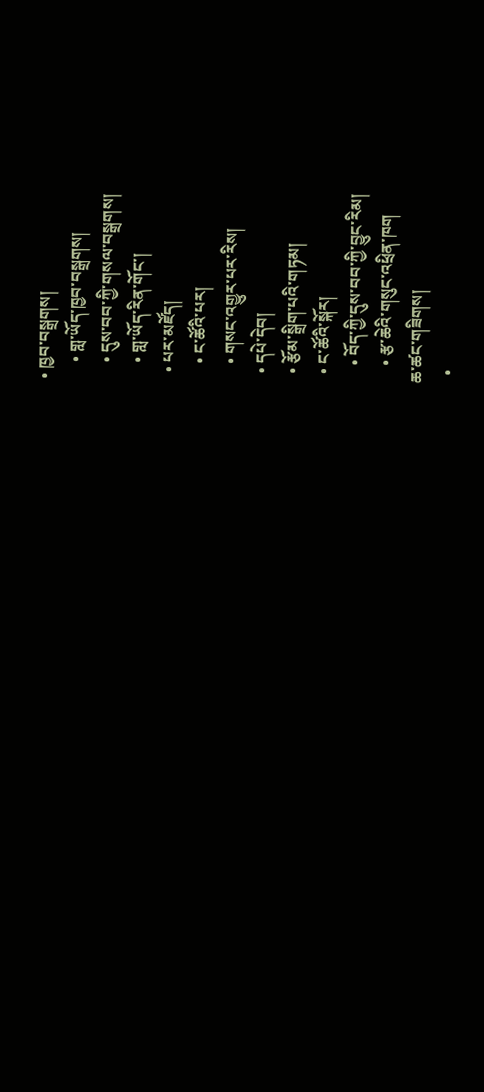• ཁྱབ་བསྒྲགས།
    • གླ་ཡོད་ཁྱབ་བསྒྲགས།
    • དུས་བབ་ཀྱི་གསལ་བསྒྲགས།
    • གླ་ཡོད་རིན་གོང་།
  • པར་མཛོད།
    • ང་ཚོའི་པར།
    • གསང་འགྱུར་པར་རིས།
  • དཔེ་དེབ།
  • རྩོམ་སྒྲིག་པའི་གཏམ།
  • ང་ཚོའི་སྐོར།
    • བོད་ཀྱི་དུས་བབ་ཀྱི་བྱུང་རིམ།
    • རྩ་ཆེའི་གསུང་འཕྲིན་ཁག
ཆ་ཚང་གཟིགས།
  •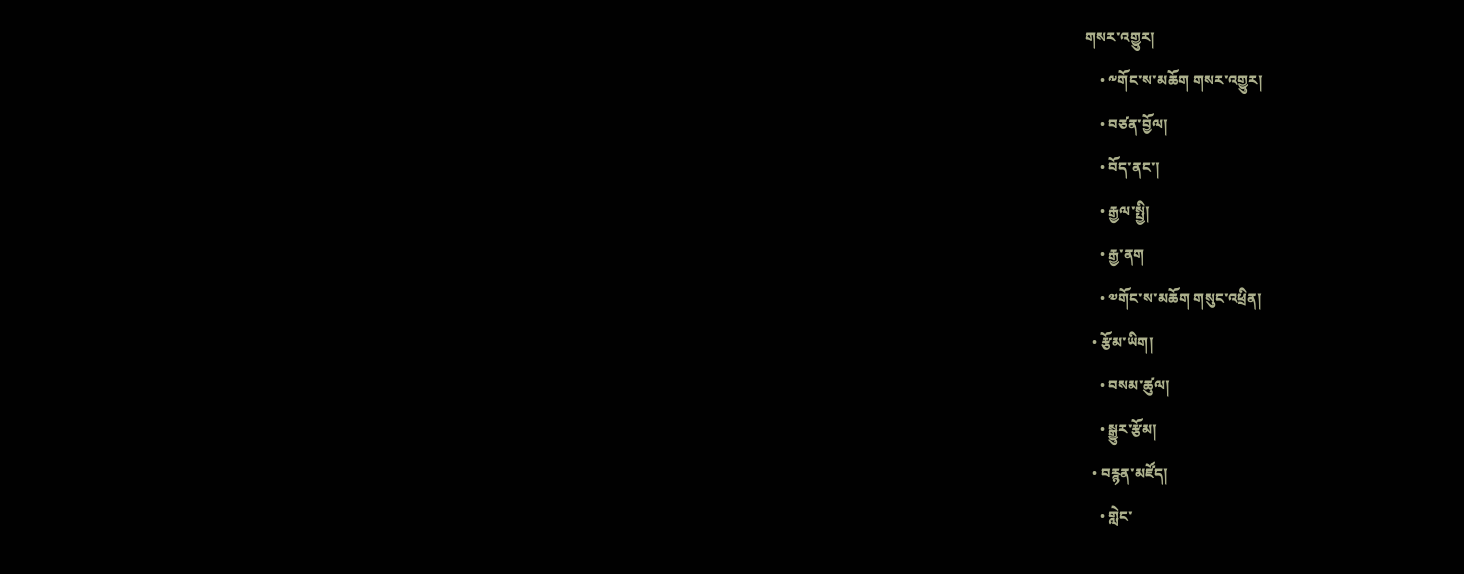གསར་འགྱུར།
    • ༸གོང་ས་མཆོག གསར་འགྱུར།
    • བཙན་བྱོལ།
    • བོད་ནང་།
    • རྒྱལ་སྤྱི།
    • རྒྱ་ནག
    • ༧གོང་ས་མཆོག གསུང་འཕྲིན།
  • རྩོམ་ཡིག།
    • བསམ་ཚུལ།
    • སྒྱུར་རྩོམ།
  • བརྙན་མཛོད།
    • གླེང་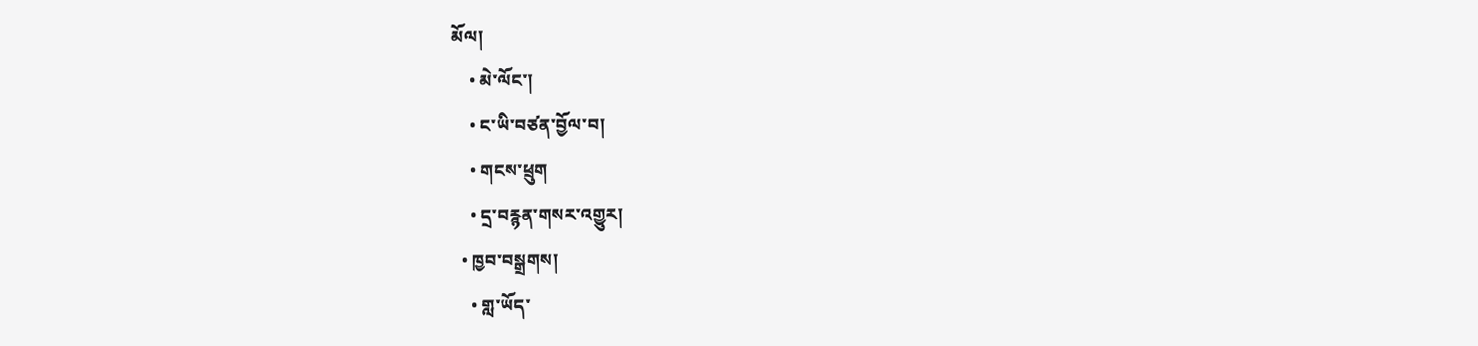མོལ།
    • མེ་ལོང་།
    • ང་ཡི་བཙན་བྱོལ་བ།
    • གངས་ཕྲུག
    • དྲ་བརྙན་གསར་འགྱུར།
  • ཁྱབ་བསྒྲགས།
    • གླ་ཡོད་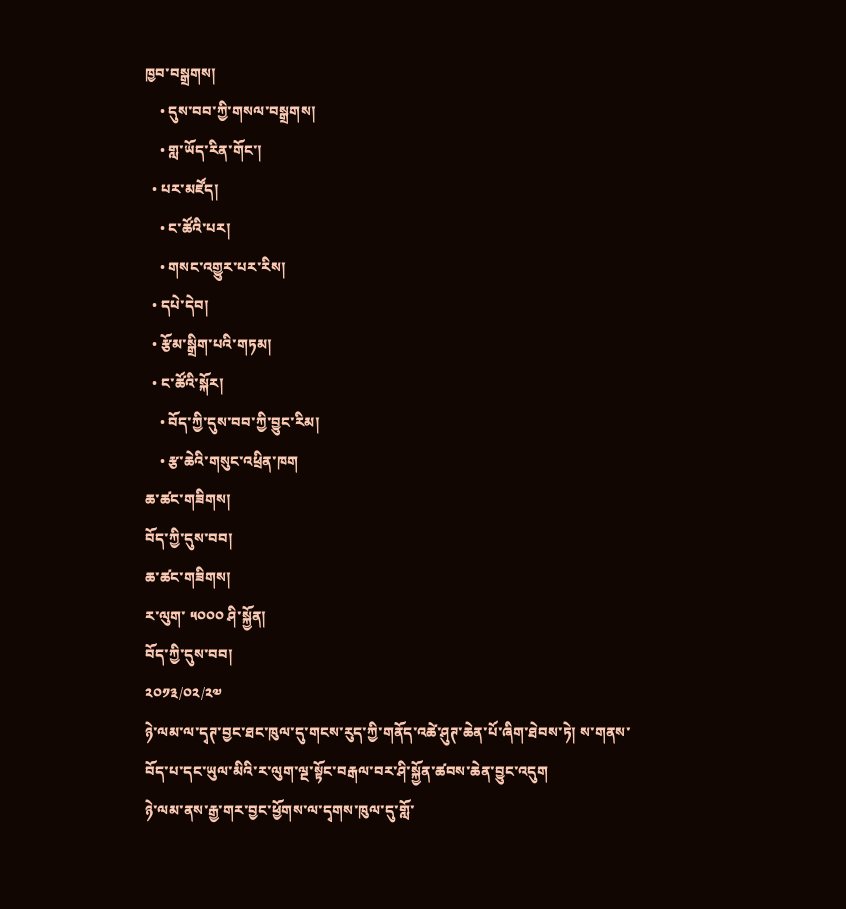ཁྱབ་བསྒྲགས།
    • དུས་བབ་ཀྱི་གསལ་བསྒྲགས།
    • གླ་ཡོད་རིན་གོང་།
  • པར་མཛོད།
    • ང་ཚོའི་པར།
    • གསང་འགྱུར་པར་རིས།
  • དཔེ་དེབ།
  • རྩོམ་སྒྲིག་པའི་གཏམ།
  • ང་ཚོའི་སྐོར།
    • བོད་ཀྱི་དུས་བབ་ཀྱི་བྱུང་རིམ།
    • རྩ་ཆེའི་གསུང་འཕྲིན་ཁག
ཆ་ཚང་གཟིགས།
བོད་ཀྱི་དུས་བབ།
ཆ་ཚང་གཟིགས།
ར་ལུག་ ༥༠༠༠ ཤི་སྐྱོན།
བོད་ཀྱི་དུས་བབ།
༢༠༡༣/༠༢/༢༧
ཉེ་ལམ་ལ་དྭཊ་བྱང་ཐང་ཁུལ་དུ་གངས་རུད་ཀྱི་གནོད་འཚེ་ཤུཊ་ཆེན་པོ་ཞིག་ཐེབས་ཏེ། ས་གནས་བོད་པ་དང་ཡུལ་མིའི་ར་ལུག་ལྔ་སྟོང་བརྒལ་བར་ཤི་སྐྱོན་ཚབས་ཆེན་བྱུང་འདུག
ཉེ་ལམ་ནས་རྒྱ་གར་བྱང་ཕྱོགས་ལ་དྭགས་ཁུལ་དུ་གློ་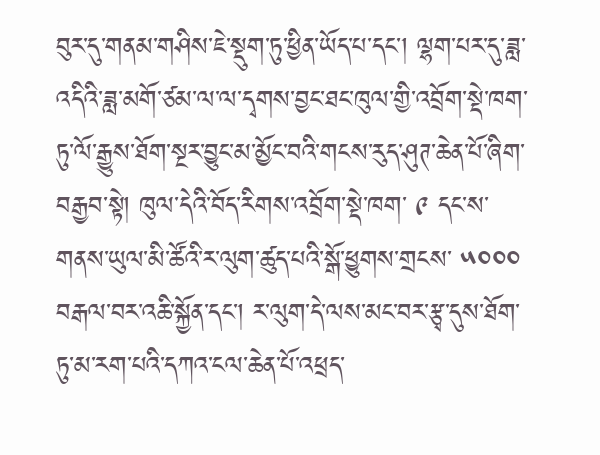བུར་དུ་གནམ་གཤིས་ཇེ་སྡུག་ཏུ་ཕྱིན་ཡོད་པ་དང་། ལྷག་པར་དུ་ཟླ་འདིའི་ཟླ་མགོ་ཙམ་ལ་ལ་དྭགས་བྱང་ཐང་ཁུལ་གྱི་འབྲོག་སྡེ་ཁག་ཏུ་ལོ་རྒྱུས་ཐོག་སྔར་བྱུང་མ་མྱོང་བའི་གངས་རུད་ཤུཊ་ཆེན་པོ་ཞིག་བརྒྱབ་སྟེ། ཁུལ་དེའི་བོད་རིགས་འབྲོག་སྡེ་ཁག་ ༩ དང་ས་གནས་ཡུལ་མི་ཚོའི་ར་ལུག་ཚུད་པའི་སྒོ་ཕྱུགས་གྲངས་ ༥༠༠༠ བརྒལ་བར་འཆི་སྐྱོན་དང་། ར་ལུག་དེ་ལས་མང་བར་རྩྭ་དུས་ཐོག་ཏུ་མ་རག་པའི་དཀའ་ངལ་ཆེན་པོ་འཕྲད་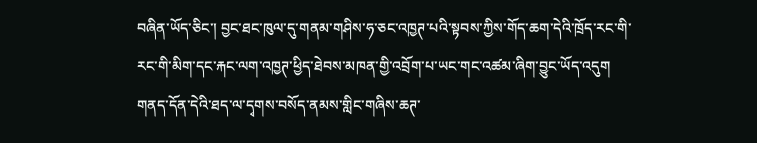བཞིན་ཡོད་ཅིང་། བྱང་ཐང་ཁུལ་དུ་གནམ་གཤིས་ཧ་ཅང་འཁྱཊ་པའི་སྟབས་ཀྱིས་གོད་ཆག་དེའི་ཁྲོད་རང་གི་རང་གི་མིག་དང་རྐང་ལག་འཁྱཊ་ཕྱིད་ཐེབས་མཁན་གྱི་འབྲོག་པ་ཡང་གང་འཚམ་ཞིག་བྱུང་ཡོད་འདུག
གནད་དོན་དེའི་ཐད་ལ་དྭགས་བསོད་ནམས་གླིང་གཞིས་ཆཊ་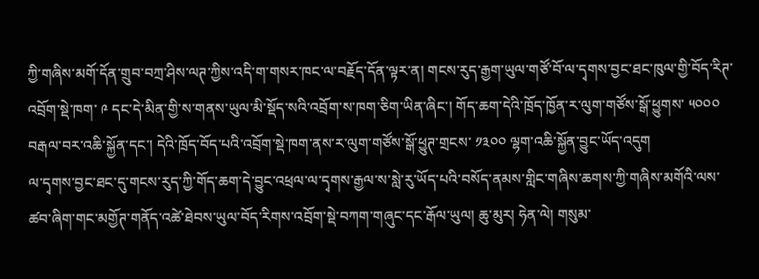ཀྱི་གཞིས་མགོ་དོན་གྲུབ་བཀྲ་ཤིས་ལཊ་ཀྱིས་འདི་ག་གསར་ཁང་ལ་བརྗོད་དོན་ལྟར་ན། གངས་རུད་རྒྱག་ཡུལ་གཙོ་བོ་ལ་དྭགས་བྱང་ཐང་ཁུལ་གྱི་བོད་རིཊ་འབྲོག་སྡེ་ཁག་ ༩ དང་དེ་མིན་གྱི་ས་གནས་ཡུལ་མི་སྡོད་སའི་འབྲོག་ས་ཁག་ཅིག་ཡིན་ཞིང་། གོད་ཆག་དེའི་ཁྲོད་ཁྱོན་ར་ལུག་གཙོས་སྒོ་ཕྱུགས་ ༥༠༠༠ བརྒལ་བར་འཆི་སྐྱོན་དང་། དེའི་ཁྲོད་བོད་པའི་འབྲོག་སྡེ་ཁག་ནས་ར་ལུག་གཙོས་སྒོ་ཕྱུཊ་གྲངས་ ༡༣༠༠ ལྷག་འཆི་སྐྱོན་བྱུང་ཡོད་འདུག
ལ་དྭགས་བྱང་ཐང་དུ་གངས་རུད་ཀྱི་གོད་ཆག་དེ་བྱུང་འཕྲལ་ལ་དྭགས་རྒྱལ་ས་སླེ་རུ་ཡོད་པའི་བསོད་ནམས་གླིང་གཞིས་ཆགས་ཀྱི་གཞིས་མགོའི་ལས་ཚབ་ཞིག་གང་མགྱོཊ་གནོད་འཚེ་ཐེབས་ཡུལ་བོད་རིགས་འབྲོག་སྡེ་བཀག་གཞུང་དང་རྒོལ་ཡུལ། ཆུ་མུར། ཧེན་ལེ། གསུམ་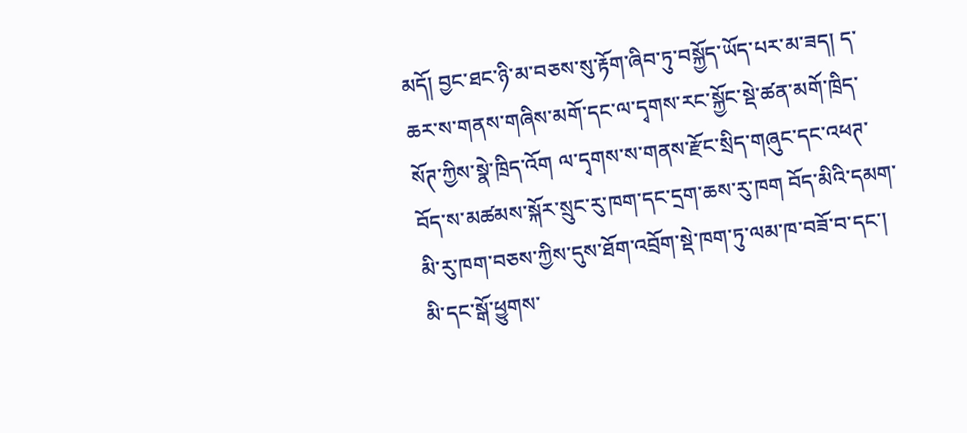མདོ། བྱང་ཐང་ཉི་མ་བཅས་སུ་རྟོག་ཞིབ་ཏུ་བསྐྱོད་ཡོད་པར་མ་ཟད། ད་ཆར་ས་གནས་གཞིས་མགོ་དང་ལ་དྭགས་རང་སྐྱོང་སྡེ་ཚན་མགོ་ཁྲིད་སོཊ་ཀྱིས་སྣེ་ཁྲིད་འོག ལ་དྭགས་ས་གནས་རྫོང་སྲིད་གཞུང་དང་འཕཊ་བོད་ས་མཚམས་སྐོར་སྲུང་རུ་ཁག་དང་དྲག་ཆས་རུ་ཁག བོད་མིའི་དམག་མི་རུ་ཁག་བཅས་ཀྱིས་དུས་ཐོག་འབྲོག་སྡེ་ཁག་ཏུ་ལམ་ཁ་བཟོ་བ་དང་། མི་དང་སྒོ་ཕྱུགས་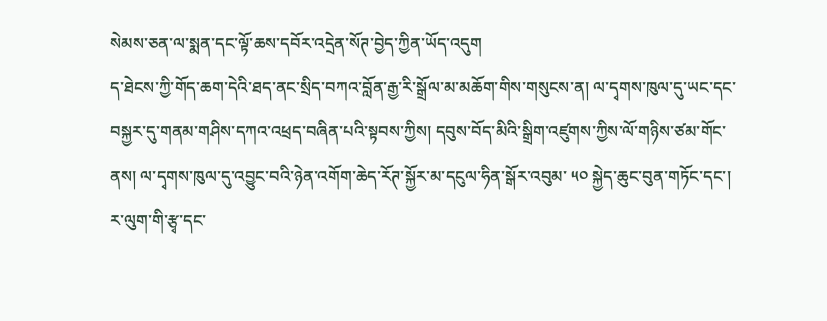སེམས་ཅན་ལ་སྨན་དང་ལྟོ་ཆས་དབོར་འདྲེན་སོཊ་བྱེད་ཀྱིན་ཡོད་འདུག
ད་ཐེངས་ཀྱི་གོད་ཆག་དེའི་ཐད་ནང་སྲིད་བཀའ་བློན་རྒྱ་རི་སྒྲོལ་མ་མཆོག་གིས་གསུངས་ན། ལ་དྭགས་ཁུལ་དུ་ཡང་དང་བསྐྱར་དུ་གནམ་གཤིས་དཀའ་འཕྲད་བཞིན་པའི་སྟབས་ཀྱིས། དབུས་བོད་མིའི་སྒྲིག་འཛུགས་ཀྱིས་ལོ་གཉིས་ཙམ་གོང་ནས། ལ་དྭགས་ཁུལ་དུ་འབྱུང་བའི་ཉེན་འགོག་ཆེད་རོཊ་སྐྱོར་མ་དངུལ་ཧིན་སྒོར་འབུམ་ ༥༠ སྐྱེད་ཆུང་བུན་གཏོང་དང་། ར་ལུག་གི་རྩྭ་དང་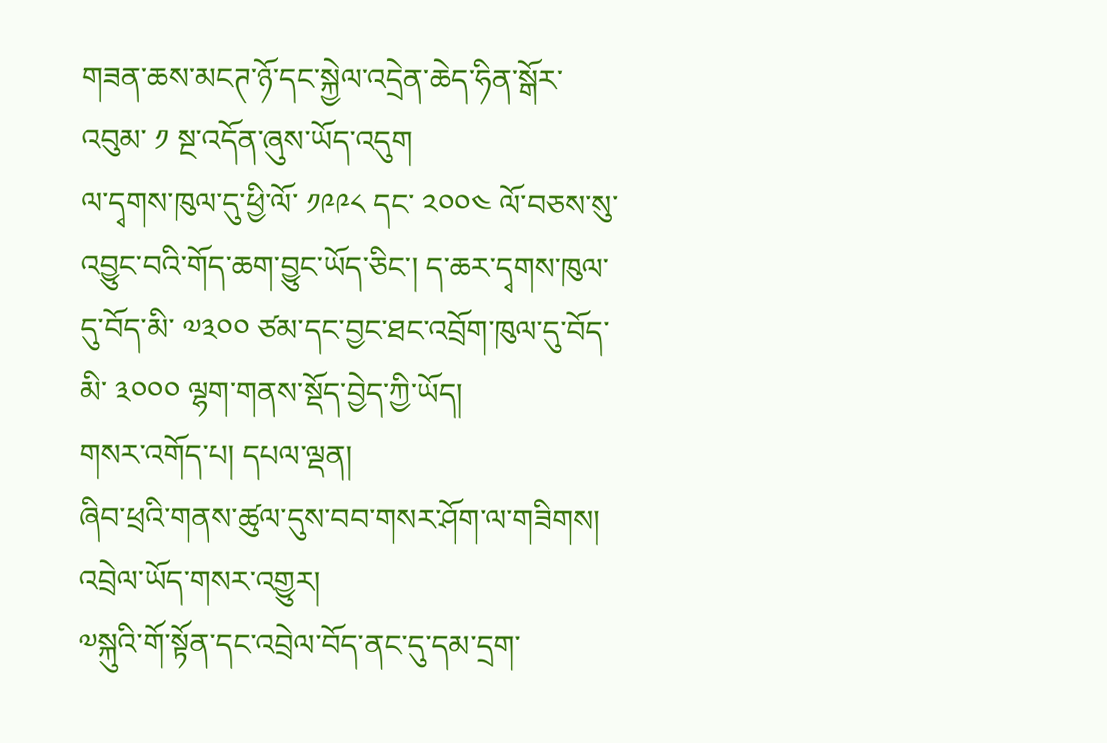གཟན་ཆས་མངཊ་ཉོ་དང་སྐྱེལ་འདྲེན་ཆེད་ཧིན་སྒོར་འབུམ་ ༡ སྔ་འདོན་ཞུས་ཡོད་འདུག
ལ་དྭགས་ཁུལ་དུ་ཕྱི་ལོ་ ༡༩༩༨ དང་ ༢༠༠༤ ལོ་བཅས་སུ་འབྱུང་བའི་གོད་ཆག་བྱུང་ཡོད་ཅིང་། ད་ཆར་དྭགས་ཁུལ་དུ་བོད་མི་ ༧༣༠༠ ཙམ་དང་བྱང་ཐང་འབྲོག་ཁུལ་དུ་བོད་མི་ ༣༠༠༠ ལྷག་གནས་སྡོད་བྱེད་ཀྱི་ཡོད།
གསར་འགོད་པ། དཔལ་ལྡན།
ཞིབ་ཕྲའི་གནས་ཚུལ་དུས་བབ་གསར་ཤོག་ལ་གཟིགས།
འབྲེལ་ཡོད་གསར་འགྱུར།
༧སྐུའི་གོ་སྟོན་དང་འབྲེལ་བོད་ནང་དུ་དམ་དྲག་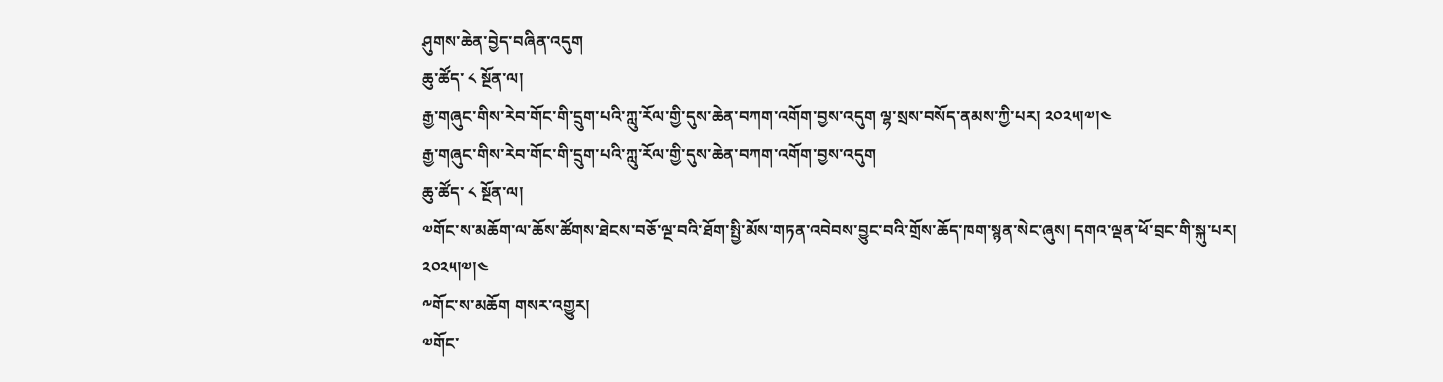ཤུགས་ཆེན་བྱེད་བཞིན་འདུག
ཆུ་ཚོད་ ༨ སྔོན་ལ།
རྒྱ་གཞུང་གིས་རེབ་གོང་གི་དྲུག་པའི་ཀླུ་རོལ་གྱི་དུས་ཆེན་བཀག་འགོག་བྱས་འདུག ལྷ་སྲས་བསོད་ནམས་ཀྱི་པར། ༢༠༢༥།༧།༤
རྒྱ་གཞུང་གིས་རེབ་གོང་གི་དྲུག་པའི་ཀླུ་རོལ་གྱི་དུས་ཆེན་བཀག་འགོག་བྱས་འདུག
ཆུ་ཚོད་ ༨ སྔོན་ལ།
༧གོང་ས་མཆོག་ལ་ཆོས་ཚོགས་ཐེངས་བཅོ་ལྔ་བའི་ཐོག་སྤྱི་མོས་གཏན་འབེབས་བྱུང་བའི་གྲོས་ཆོད་ཁག་སྙན་སེང་ཞུས། དགའ་ལྡན་ཕོ་བྲང་གི་སྐུ་པར། ༢༠༢༥།༧།༤
༸གོང་ས་མཆོག གསར་འགྱུར།
༧གོང་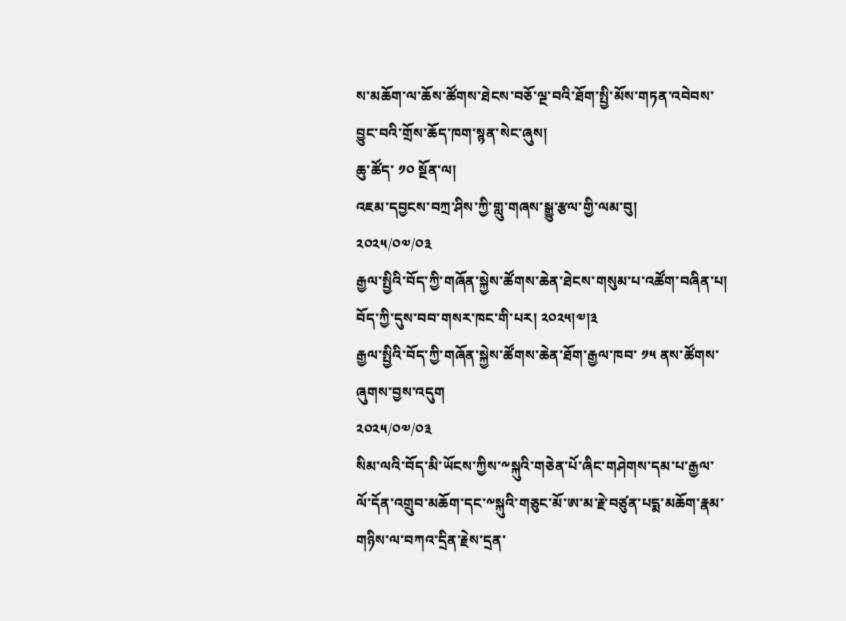ས་མཆོག་ལ་ཆོས་ཚོགས་ཐེངས་བཅོ་ལྔ་བའི་ཐོག་སྤྱི་མོས་གཏན་འབེབས་བྱུང་བའི་གྲོས་ཆོད་ཁག་སྙན་སེང་ཞུས།
ཆུ་ཚོད་ ༡༠ སྔོན་ལ།
འཇམ་དབྱངས་བཀྲ་ཤིས་ཀྱི་གླུ་གཞས་སྒྱུ་རྩལ་གྱི་ལམ་བུ།
༢༠༢༥/༠༧/༠༣
རྒྱལ་སྤྱིའི་བོད་ཀྱི་གཞོན་སྐྱེས་ཚོགས་ཆེན་ཐེངས་གསུམ་པ་འཚོག་བཞིན་པ། བོད་ཀྱི་དུས་བབ་གསར་ཁང་གི་པར། ༢༠༢༥།༧།༣
རྒྱལ་སྤྱིའི་བོད་ཀྱི་གཞོན་སྐྱེས་ཚོགས་ཆེན་ཐོག་རྒྱལ་ཁབ་ ༡༥ ནས་ཚོགས་ཞུགས་བྱས་འདུག
༢༠༢༥/༠༧/༠༣
སིམ་ལའི་བོད་མི་ཡོངས་ཀྱིས་༸སྐུའི་གཅེན་པོ་ཞིང་གཤེགས་དམ་པ་རྒྱལ་ལོ་དོན་འགྲུབ་མཆོག་དང་༸སྐུའི་གཅུང་མོ་ཨ་མ་རྗེ་བཙུན་པདྨ་མཆོག་རྣམ་གཉིས་ལ་བཀའ་དྲིན་རྗེས་དྲན་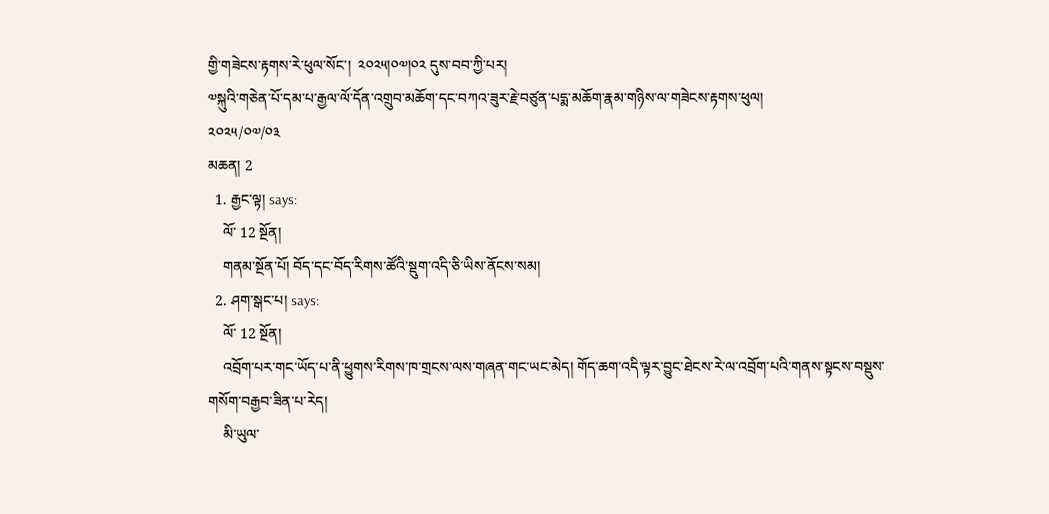གྱི་གཟེངས་རྟགས་རེ་ཕུལ་སོང་།  ༢༠༢༥།༠༧།༠༢ དུས་བབ་ཀྱི་པར།
༧སྐུའི་གཅེན་པོ་དམ་པ་རྒྱལ་ལོ་དོན་འགྲུབ་མཆོག་དང་བཀའ་ཟུར་རྗེ་བཙུན་པདྨ་མཆོག་རྣམ་གཉིས་ལ་གཟེངས་རྟགས་ཕུལ།
༢༠༢༥/༠༧/༠༣
མཆན། 2
  1. རྒྱང་ལྟ། says:
    ལོ་ 12 སྔོན།
    གནམ་སྔོན་པོ། བོད་དང་བོད་རིགས་ཚོའི་སྡུག་འདི་ཅི་ཡིས་ནོངས་སམ།
  2. ཤག་སྒང་པ། says:
    ལོ་ 12 སྔོན།
    འབྲོག་པར་གང་ཡོད་པ་ནི་ཕྱུགས་རིགས་ཁ་གྲངས་ལས་གཞན་གང་ཡང་མེད། གོད་ཆག་འདི་ལྟར་བྱུང་ཐེངས་རེ་ལ་འབྲོག་པའི་གནས་སྟངས་བསྡུས་གསོག་བརྒྱབ་ཟིན་པ་རེད།
    མི་ཡུལ་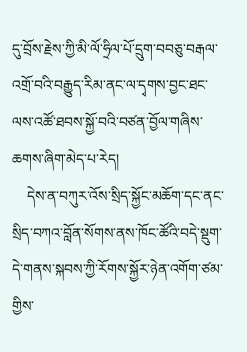དུ་བྲོས་རྗེས་ཀྱི་མི་ལོ་ཧྲིལ་པོ་དྲུག་བབཅུ་བརྒལ་འགྲོ་བའི་བརྒྱུད་རིམ་ནང་ལ་དྭགས་བྱང་ཐང་ལས་འཚོ་ཐབས་སྐྱོ་བའི་བཙན་བྱོལ་གཞིས་ཆགས་ཞིག་མེད་པ་རེད།
    དེས་ན་བཀུར་འོས་སྲིད་སྐྱོང་མཆོག་དང་ནང་སྲིད་བཀའ་བློན་སོགས་ནས་ཁོང་ཚོའི་བདེ་སྡུག་དེ་གནས་སྐབས་ཀྱི་རོགས་སྐྱོར་ཉེན་འགོག་ཙམ་གྱིས་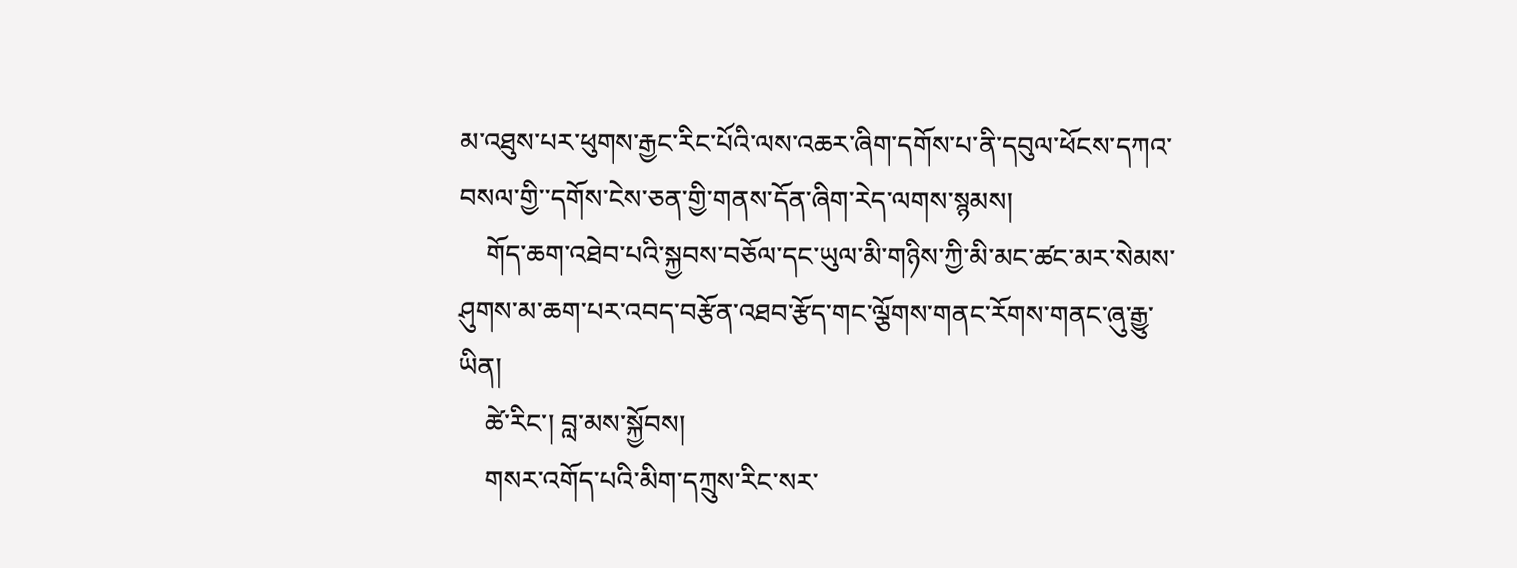མ་འཐུས་པར་ཕུགས་རྒྱང་རིང་པོའི་ལས་འཆར་ཞིག་དགོས་པ་ནི་དབུལ་ཕོངས་དཀའ་བསལ་གྱི་་དགོས་ངེས་ཅན་གྱི་གནས་དོན་ཞིག་རེད་ལགས་སྙམས།
    གོད་ཆག་འཐེབ་པའི་སྐྱབས་བཅོལ་དང་ཡུལ་མི་གཉིས་ཀྱི་མི་མང་ཚང་མར་སེམས་ཤུགས་མ་ཆག་པར་འབད་བརྩོན་འཐབ་རྩོད་གང་ལྕོགས་གནང་རོགས་གནང་ཞུ་རྒྱུ་ཡིན།
    ཚེ་རིང་། བླ་མས་སྐྱོབས།
    གསར་འགོད་པའི་མིག་དཀྲུས་རིང་སར་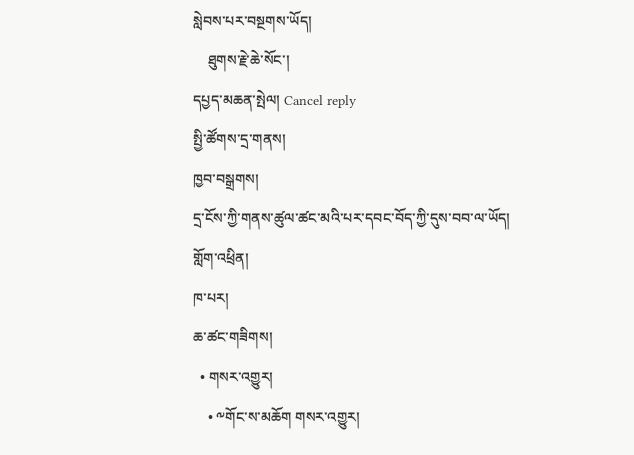སླེབས་པར་བསྔགས་ཡོད།
    ཐུགས་རྗེ་ཆེ་སོང་།
དཔྱད་མཆན་སྤེལ། Cancel reply
སྤྱི་ཚོགས་དྲ་གནས།
ཁྱབ་བསྒྲགས།
དྲ་ངོས་ཀྱི་གནས་ཚུལ་ཚང་མའི་པར་དབང་བོད་ཀྱི་དུས་བབ་ལ་ཡོད།
གློག་འཕྲིན།
ཁ་པར།
ཆ་ཚང་གཟིགས།
  • གསར་འགྱུར།
    • ༸གོང་ས་མཆོག གསར་འགྱུར།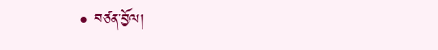• བཙན་བྱོལ།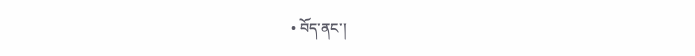• བོད་ནང་།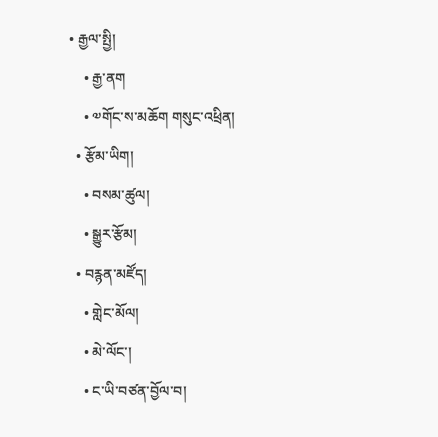• རྒྱལ་སྤྱི།
    • རྒྱ་ནག
    • ༧གོང་ས་མཆོག གསུང་འཕྲིན།
  • རྩོམ་ཡིག།
    • བསམ་ཚུལ།
    • སྒྱུར་རྩོམ།
  • བརྙན་མཛོད།
    • གླེང་མོལ།
    • མེ་ལོང་།
    • ང་ཡི་བཙན་བྱོལ་བ།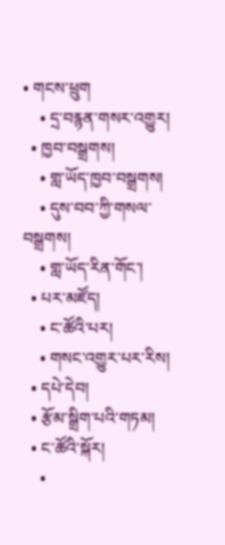• གངས་ཕྲུག
    • དྲ་བརྙན་གསར་འགྱུར།
  • ཁྱབ་བསྒྲགས།
    • གླ་ཡོད་ཁྱབ་བསྒྲགས།
    • དུས་བབ་ཀྱི་གསལ་བསྒྲགས།
    • གླ་ཡོད་རིན་གོང་།
  • པར་མཛོད།
    • ང་ཚོའི་པར།
    • གསང་འགྱུར་པར་རིས།
  • དཔེ་དེབ།
  • རྩོམ་སྒྲིག་པའི་གཏམ།
  • ང་ཚོའི་སྐོར།
    •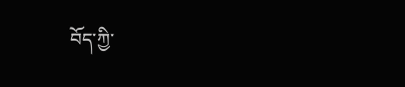བོད་ཀྱི་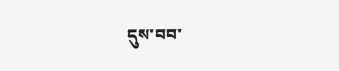དུས་བབ་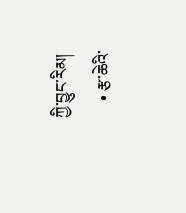ཀྱི་བྱུང་རིམ།
    • རྩ་ཆེའི་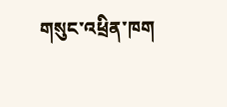གསུང་འཕྲིན་ཁག